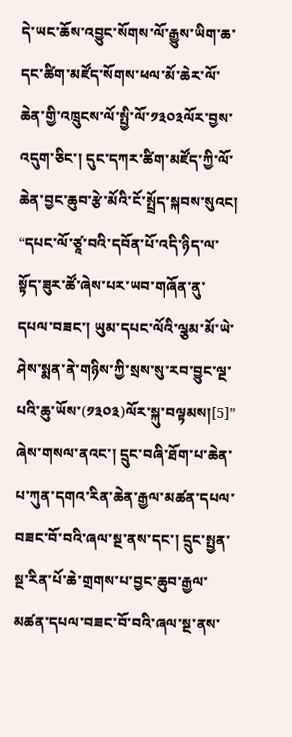དེ་ཡང་ཆོས་འབྱུང་སོགས་ལོ་རྒྱུས་ཡིག་ཆ་དང་ཚིག་མཛོད་སོགས་ཕལ་མོ་ཆེར་ལོ་ཆེན་གྱི་འཁྲུངས་ལོ་སྤྱི་ལོ་༡༣༠༣ལོར་བྱས་འདུག་ཅིང་། དུང་དཀར་ཚིག་མཛོད་ཀྱི་ལོ་ཆེན་བྱང་ཆུབ་རྩེ་མོའི་ངོ་སྤྲོད་སྐབས་སུའང། “དཔང་ལོ་ཙཱ་བའི་དབོན་པོ་འདི་ཉིད་ལ་སྟོད་ཟུར་ཚོ་ཞེས་པར་ཡབ་གཞོན་ནུ་དཔལ་བཟང་། ཡུམ་དཔང་ལོའི་ལྕམ་མོ་ཡེ་ཤེས་སྨན་ནེ་གཉིས་ཀྱི་སྲས་སུ་རབ་བྱུང་ལྔ་པའི་ཆུ་ཡོས་(༡༣༠༣)ལོར་སྐུ་བལྟམས།[5]” ཞེས་གསལ་ནའང་། དྲུང་བཞི་ཐོག་པ་ཆེན་པ་ཀུན་དགའ་རིན་ཆེན་རྒྱལ་མཚན་དཔལ་བཟང་བོ་བའི་ཞལ་སྔ་ནས་དང་། དྲུང་སྤྱན་སྔ་རིན་པོ་ཆེ་གྲགས་པ་བྱང་ཆུབ་རྒྱལ་མཚན་དཔལ་བཟང་བོ་བའི་ཞལ་སྔ་ནས་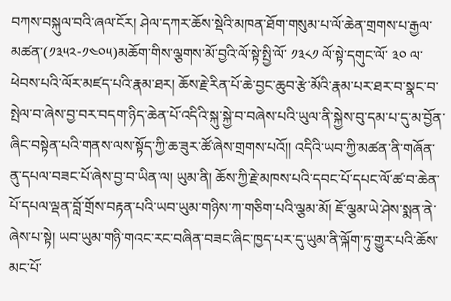བཀས་བསྐུལ་བའི་ཞལ་ངོར། ཤེལ་དཀར་ཆོས་སྡེའི་མཁན་ཐོག་གསུམ་པ་ལོ་ཆེན་གྲགས་པ་རྒྱལ་མཚན་(༡༣༥༢-༡༤༠༥)མཆོག་གིས་ལྕགས་མོ་བྱའི་ལོ་སྟེ་སྤྱི་ལོ་ ༡༣༨༡ ལོ་སྟེ་དགུང་ལོ་ ༣༠ ལ་ཕེབས་པའི་ལོར་མཛད་པའི་རྣམ་ཐར། ཆོས་རྗེ་རིན་པོ་ཆེ་བྱང་ཆུབ་རྩེ་མོའི་རྣམ་པར་ཐར་བ་སྣང་བ་སྤེལ་བ་ཞེས་བྱ་བར་བདག་ཉིད་ཆེན་པོ་འདིའི་སྐུ་སྐྱེ་བ་བཞེས་པའི་ཡུལ་ནི་སྐྱེས་བུ་དམ་པ་དུ་མ་བྱོན་ཞིང་བསྟེན་པའི་གནས་ལས་སྟོད་ཀྱི་ཆ་ཟུར་ཚོ་ཞེས་གྲགས་པའོ།། འདིའི་ཡབ་ཀྱི་མཚན་ནི་གཞོན་ནུ་དཔལ་བཟང་པོ་ཞེས་བྱ་བ་ཡིན་ལ། ཡུམ་ནི། ཆོས་ཀྱི་རྗེ་མཁས་པའི་དབང་པོ་དཔང་ལོ་ཚ་བ་ཆེན་པོ་དཔལ་ལྡན་བློ་གྲོས་བརྟན་པའི་ཡབ་ཡུམ་གཉིས་ཀ་གཅིག་པའི་ལྕམ་མོ། ཇོ་ལྕམ་ཡེ་ཤེས་སྨན་ནེ་ཞེས་པ་སྟེ། ཡབ་ཡུམ་གཉི་གའང་རང་བཞིན་བཟང་ཞིང་ཁྱད་པར་དུ་ཡུམ་ནི་ལྐོག་ཏུ་གྱུར་པའི་ཆོས་མང་པོ་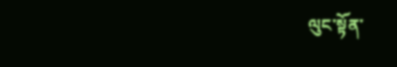ལུང་སྟོན་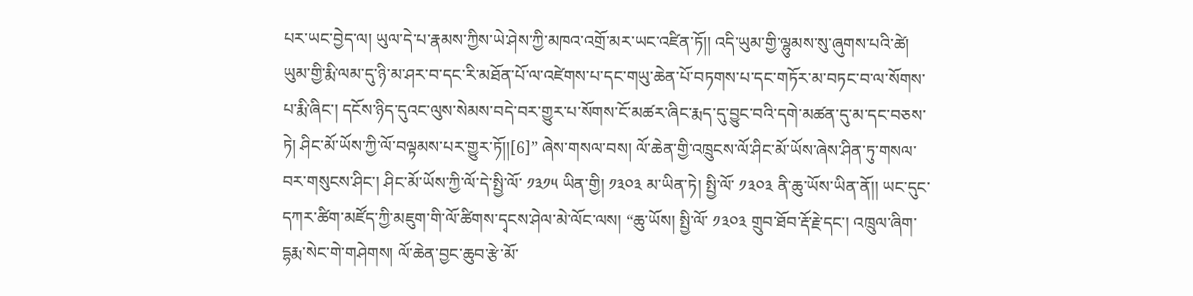པར་ཡང་བྱེད་ལ། ཡུལ་དེ་པ་རྣམས་ཀྱིས་ཡེ་ཤེས་ཀྱི་མཁའ་འགྲོ་མར་ཡང་འཛིན་ཏོ།། འདི་ཡུམ་གྱི་ལྷུམས་སུ་ཞུགས་པའི་ཚེ། ཡུམ་གྱི་རྨི་ལམ་དུ་ཉི་མ་ཤར་བ་དང་རི་མཐོན་པོ་ལ་འཛེགས་པ་དང་གཡུ་ཆེན་པོ་བཏགས་པ་དང་གཏོར་མ་བཏང་བ་ལ་སོགས་པ་རྨི་ཞིང་། དངོས་ཉིད་དུའང་ལུས་སེམས་བདེ་བར་གྱུར་པ་སོགས་ངོ་མཚར་ཞིང་རྨད་དུ་བྱུང་བའི་དགེ་མཚན་དུ་མ་དང་བཅས་ཏེ། ཤིང་མོ་ཡོས་ཀྱི་ལོ་བལྟམས་པར་གྱུར་ཏོ།།[6]” ཞེས་གསལ་བས། ལོ་ཆེན་གྱི་འཁྲུངས་ལོ་ཤིང་མོ་ཡོས་ཞེས་ཤིན་ཏུ་གསལ་བར་གསུངས་ཤིང་། ཤིང་མོ་ཡོས་ཀྱི་ལོ་དེ་སྤྱི་ལོ་ ༡༣༡༥ ཡིན་གྱི། ༡༣༠༣ མ་ཡིན་ཏེ། སྤྱི་ལོ་ ༡༣༠༣ ནི་ཆུ་ཡོས་ཡིན་ནོ།། ཡང་དུང་དཀར་ཚིག་མཛོད་ཀྱི་མཇུག་གི་ལོ་ཚིགས་དྭངས་ཤེལ་མེ་ལོང་ལས། “ཆུ་ཡོས། སྤྱི་ལོ་ ༡༣༠༣ གྲུབ་ཐོབ་རྡོ་རྗེ་དང་། འཁྲུལ་ཞིག་དྷརྨ་སེང་གེ་གཤེགས། ལོ་ཆེན་བྱང་ཆུབ་རྩེ་མོ་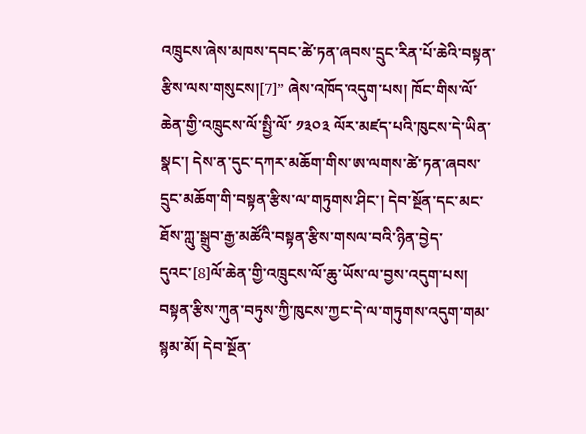འཁྲུངས་ཞེས་མཁས་དབང་ཚེ་ཏན་ཞབས་དྲུང་རིན་པོ་ཆེའི་བསྟན་རྩིས་ལས་གསུངས།[7]” ཞེས་འཁོད་འདུག་པས། ཁོང་གིས་ལོ་ཆེན་གྱི་འཁྲུངས་ལོ་སྤྱི་ལོ་ ༡༣༠༣ ལོར་མཛད་པའི་ཁུངས་དེ་ཡིན་སྣང་། དེས་ན་དུང་དཀར་མཆོག་གིས་ཨ་ལགས་ཚེ་ཏན་ཞབས་དྲུང་མཆོག་གི་བསྟན་རྩིས་ལ་གཏུགས་ཤིང་། དེབ་སྔོན་དང་མང་ཐོས་ཀླུ་སྒྲུབ་རྒྱ་མཚོའི་བསྟན་རྩིས་གསལ་བའི་ཉིན་བྱེད་དུའང་[8]ལོ་ཆེན་གྱི་འཁྲུངས་ལོ་ཆུ་ཡོས་ལ་བྱས་འདུག་པས། བསྟན་རྩིས་ཀུན་བཏུས་ཀྱི་ཁུངས་ཀྱང་དེ་ལ་གཏུགས་འདུག་གམ་སྙམ་མོ། དེབ་སྔོན་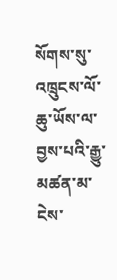སོགས་སུ་འཁྲུངས་ལོ་ཆུ་ཡོས་ལ་བྱས་པའི་རྒྱུ་མཚན་མ་ངེས་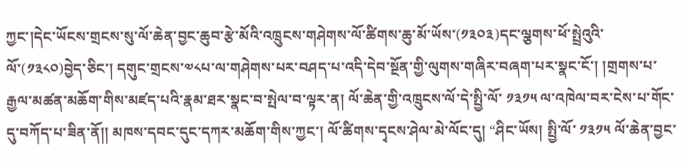ཀྱང་།དེང་ཡོངས་གྲངས་སུ་ལོ་ཆེན་བྱང་ཆུབ་རྩེ་མོའི་འཁྲུངས་གཤེགས་ལོ་ཚིགས་ཆུ་མོ་ཡོས་(༡༣༠༣)དང་ལྕགས་ཕོ་སྤྲེའུའི་ལོ་(༡༣༨༠)བྱེད་ཅིང་། དགུང་གྲངས་༧༨པ་ལ་གཤེགས་པར་བཤད་པ་འདི་དེབ་སྔོན་གྱི་ལུགས་གཞིར་བཞག་པར་སྣང་ངོ་། །གྲགས་པ་རྒྱལ་མཚན་མཆོག་གིས་མཛད་པའི་རྣམ་ཐར་སྣང་བ་སྤེལ་བ་ལྟར་ན། ལོ་ཆེན་གྱི་འཁྲུངས་ལོ་དེ་སྤྱི་ལོ་ ༡༣༡༥ ལ་འཁེལ་བར་ངེས་པ་གོང་དུ་བཀོད་པ་ཟིན་ནོ།། མཁས་དབང་དུང་དཀར་མཆོག་གིས་ཀྱང་། ལོ་ཚིགས་དྭངས་ཤེལ་མེ་ལོང་དུ། “ཤིང་ཡོས། སྤྱི་ལོ་ ༡༣༡༥ ལོ་ཆེན་བྱང་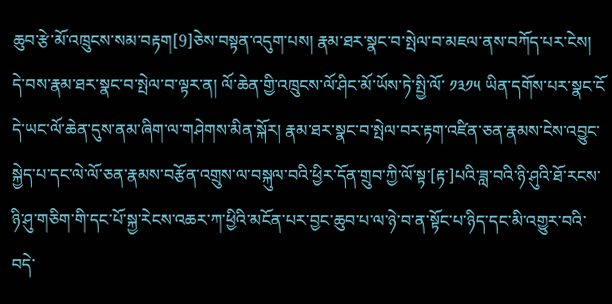ཆུབ་རྩེ་མོ་འཁྲུངས་སམ་བརྟག[9]ཅེས་བསྟན་འདུག་པས། རྣམ་ཐར་སྣང་བ་སྤེལ་བ་མཇལ་ནས་བཀོད་པར་ངེས། དེ་བས་རྣམ་ཐར་སྣང་བ་སྤེལ་བ་ལྟར་ན། ལོ་ཆེན་གྱི་འཁྲུངས་ལོ་ཤིང་མོ་ཡོས་ཏེ་སྤྱི་ལོ་ ༡༣༡༥ ཡིན་དགོས་པར་སྣང་ངོ
དེ་ཡང་ལོ་ཆེན་དུས་ནམ་ཞིག་ལ་གཤེགས་མིན་སྐོར། རྣམ་ཐར་སྣང་བ་སྤེལ་བར་རྟག་འཛིན་ཅན་རྣམས་ངེས་འབྱུང་སྐྱེད་པ་དང་ལེ་ལོ་ཅན་རྣམས་བརྩོན་འགྲུས་ལ་བསྐུལ་བའི་ཕྱིར་དོན་གྲུབ་ཀྱི་ལོ་སྟ་[རྟ་]པའི་ཟླ་བའི་ཉི་ཤུའི་ཐོ་རངས་ཉི་ཤུ་གཅིག་གི་དང་པོ་སྐྱ་རེངས་འཆར་ཀ་ཕྱིའི་མངོན་པར་བྱང་ཆུབ་པ་ལ་ཉེ་བ་ན་སྟོང་པ་ཉིད་དང་མི་འགྱུར་བའི་བདེ་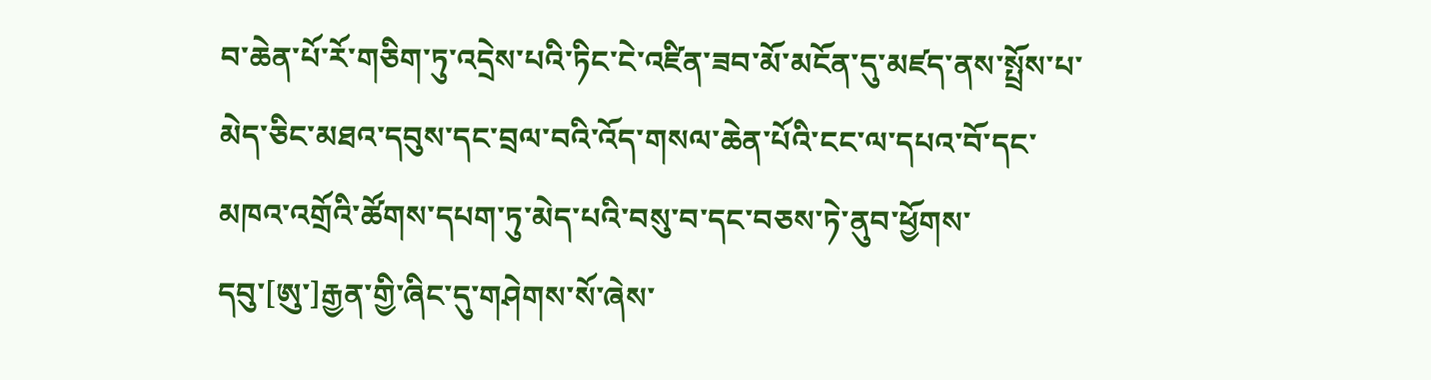བ་ཆེན་པོ་རོ་གཅིག་ཏུ་འདྲེས་པའི་ཏིང་ངེ་འཛིན་ཟབ་མོ་མངོན་དུ་མཛད་ནས་སྤྲོས་པ་མེད་ཅིང་མཐའ་དབུས་དང་བྲལ་བའི་འོད་གསལ་ཆེན་པོའི་ངང་ལ་དཔའ་བོ་དང་མཁའ་འགྲོའི་ཚོགས་དཔག་ཏུ་མེད་པའི་བསུ་བ་དང་བཅས་ཏེ་ནུབ་ཕྱོགས་དབུ་[ཨུ་]རྒྱན་གྱི་ཞིང་དུ་གཤེགས་སོ་ཞེས་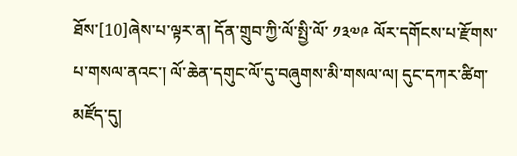ཐོས་[10]ཞེས་པ་ལྟར་ན། དོན་གྲུབ་ཀྱི་ལོ་སྤྱི་ལོ་ ༡༣༧༩ ལོར་དགོངས་པ་རྫོགས་པ་གསལ་ནའང་། ལོ་ཆེན་དགུང་ལོ་དུ་བཞུགས་མི་གསལ་ལ། དུང་དཀར་ཚིག་མཛོད་དུ།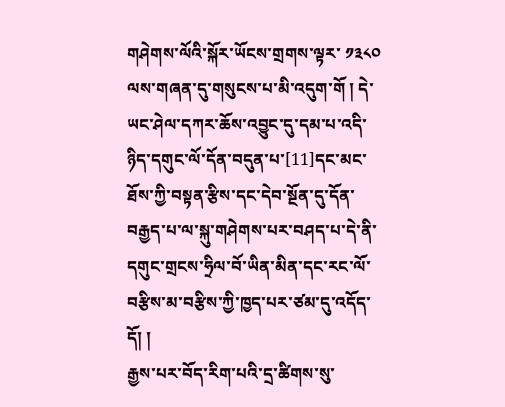གཤེགས་ལོའི་སྐོར་ཡོངས་གྲགས་ལྟར་ ༡༣༨༠ ལས་གཞན་དུ་གསུངས་པ་མི་འདུག་གོ ། དེ་ཡང་ཤེལ་དཀར་ཆོས་འབྱུང་དུ་དམ་པ་འདི་ཉིད་དགུང་ལོ་དོན་བདུན་པ་[11]དང་མང་ཐོས་ཀྱི་བསྟན་རྩིས་དང་དེབ་སྔོན་དུ་དོན་བརྒྱད་པ་ལ་སྐུ་གཤེགས་པར་བཤད་པ་དེ་ནི་དགུང་གྲངས་ཧྲིལ་བོ་ཡིན་མིན་དང་རང་ལོ་བརྩིས་མ་བརྩིས་ཀྱི་ཁྱད་པར་ཙམ་དུ་འདོད་དོ། །
རྒྱས་པར་བོད་རིག་པའི་དྲ་ཚིགས་སུ་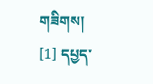གཟིགས།
[1] དཔྱད་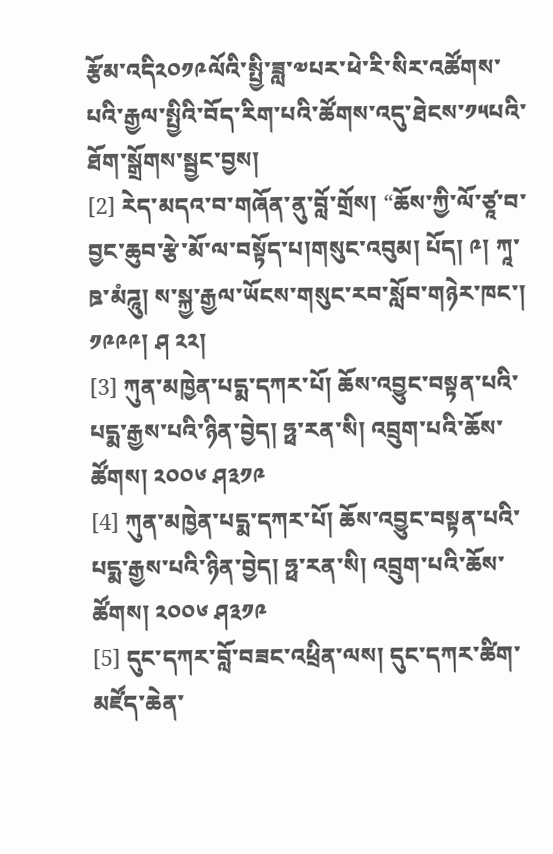རྩོམ་འདི༢༠༡༩ལོའི་སྤྱི་ཟླ་༧པར་ཕེ་རི་སིར་འཚོགས་པའི་རྒྱལ་སྤྱིའི་བོད་རིག་པའི་ཚོགས་འདུ་ཐེངས་༡༥པའི་ཐོག་སྒྲོགས་སྦྱང་བྱས།
[2] རེད་མདའ་བ་གཞོན་ནུ་བློ་གྲོས། “ཆོས་ཀྱི་ལོ་ཙཱ་བ་བྱང་ཆུབ་རྩེ་མོ་ལ་བསྟོད་པ།གསུང་འབུམ། པོད། ༩། ཀཱ་ཋ་མཾཌཱུ། ས་སྐྱ་རྒྱལ་ཡོངས་གསུང་རབ་སློབ་གཉེར་ཁང་། ༡༩༩༩། ཤ ༢༢།
[3] ཀུན་མཁྱེན་པདྨ་དཀར་པོ། ཆོས་འབྱུང་བསྟན་པའི་པདྨ་རྒྱས་པའི་ཉིན་བྱེད། ཧྥ་རན་སི། འབྲུག་པའི་ཆོས་ཚོགས། ༢༠༠༦ ཤ༣༡༩
[4] ཀུན་མཁྱེན་པདྨ་དཀར་པོ། ཆོས་འབྱུང་བསྟན་པའི་པདྨ་རྒྱས་པའི་ཉིན་བྱེད། ཧྥ་རན་སི། འབྲུག་པའི་ཆོས་ཚོགས། ༢༠༠༦ ཤ༣༡༩
[5] དུང་དཀར་བློ་བཟང་འཕྲིན་ལས། དུང་དཀར་ཚིག་མཛོད་ཆེན་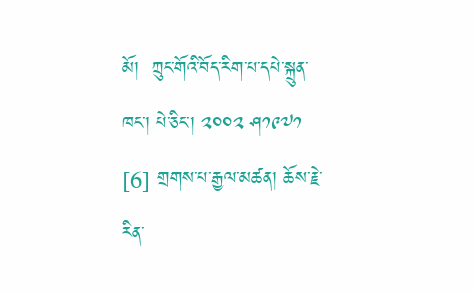མོ།  ཀྲུང་གོའི་བོད་རིག་པ་དཔེ་སྐྲུན་ཁང་། པེ་ཅིང་། ༢༠༠༢ ཤ༡༩༧༡
[6] གྲགས་པ་རྒྱལ་མཚན། ཆོས་རྗེ་རིན་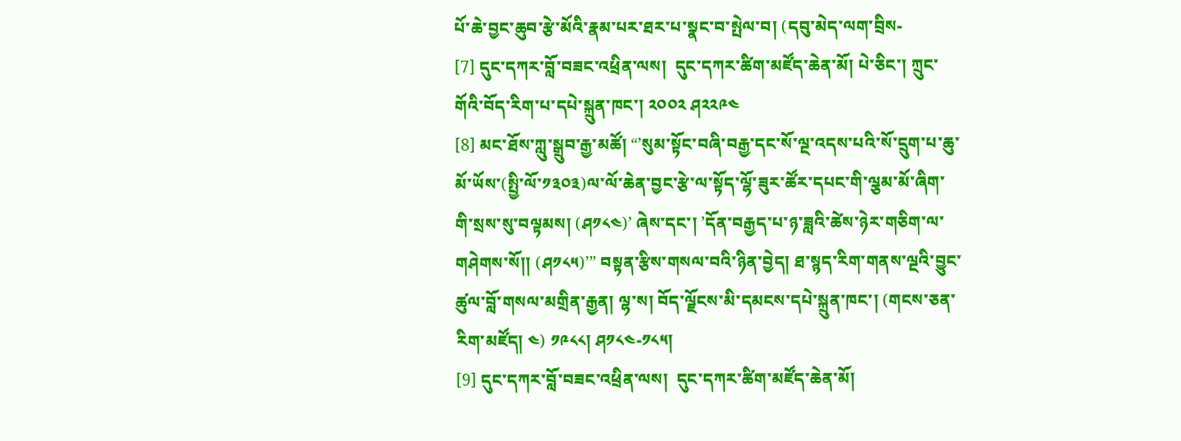པོ་ཆེ་བྱང་ཆུབ་རྩེ་མོའི་རྣམ་པར་ཐར་པ་སྣང་བ་སྤེལ་བ། (དབུ་མེད་ལག་བྲིས-
[7] དུང་དཀར་བློ་བཟང་འཕྲིན་ལས།  དུང་དཀར་ཚིག་མཛོད་ཆེན་མོ། པེ་ཅིང་། ཀྲུང་གོའི་བོད་རིག་པ་དཔེ་སྐྲུན་ཁང་། ༢༠༠༢ ཤ༢༢༩༤
[8] མང་ཐོས་ཀླུ་སྒྲུབ་རྒྱ་མཚོ། “’སུམ་སྟོང་བཞི་བརྒྱ་དང་སོ་ལྔ་འདས་པའི་སོ་དྲུག་པ་ཆུ་མོ་ཡོས་(སྤྱི་ལོ་༡༣༠༣)ལ་ལོ་ཆེན་བྱང་རྩེ་ལ་སྟོད་ལྷོ་ཟུར་ཚོར་དཔང་གི་ལྕམ་མོ་ཞིག་གི་སྲས་སུ་བལྟམས། (ཤ༡༨༤)’ ཞེས་དང་། ’དོན་བརྒྱད་པ་ཉ་ཟླའི་ཚེས་ཉེར་གཅིག་ལ་གཤེགས་སོ།། (ཤ༡༨༥)’” བསྟན་རྩིས་གསལ་བའི་ཉིན་བྱེད། ཐ་སྙད་རིག་གནས་ལྔའི་བྱུང་ཚུལ་བློ་གསལ་མགྲིན་རྒྱན། ལྷ་ས། བོད་ལྗོངས་མི་དམངས་དཔེ་སྐྲུན་ཁང་། (གངས་ཅན་རིག་མཛོད། ༤) ༡༩༨༨། ཤ༡༨༤-༡༨༥།
[9] དུང་དཀར་བློ་བཟང་འཕྲིན་ལས།  དུང་དཀར་ཚིག་མཛོད་ཆེན་མོ།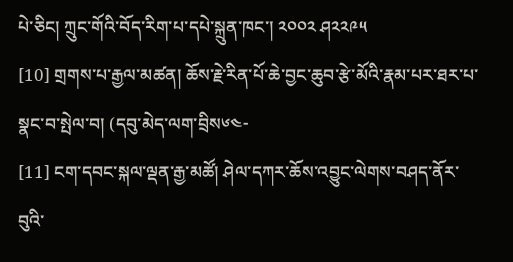པེ་ཅིང། ཀྲུང་གོའི་བོད་རིག་པ་དཔེ་སྐྲུན་ཁང་། ༢༠༠༢ ཤ༢༢༩༥
[10] གྲགས་པ་རྒྱལ་མཚན། ཆོས་རྗེ་རིན་པོ་ཆེ་བྱང་ཆུབ་རྩེ་མོའི་རྣམ་པར་ཐར་པ་སྣང་བ་སྤེལ་བ། (དབུ་མེད་ལག་བྲིས༦༤-
[11] ངག་དབང་སྐལ་ལྡན་རྒྱ་མཚོ། ཤེལ་དཀར་ཆོས་འབྱུང་ལེགས་བཤད་ནོར་བུའི་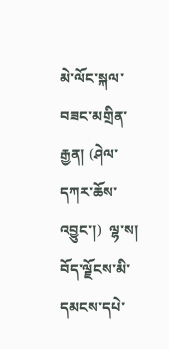མེ་ལོང་སྐལ་བཟང་མགྲིན་རྒྱན། (ཤེལ་དཀར་ཆོས་འབྱུང་།)  ལྷ་ས། བོད་ལྗོངས་མི་དམངས་དཔེ་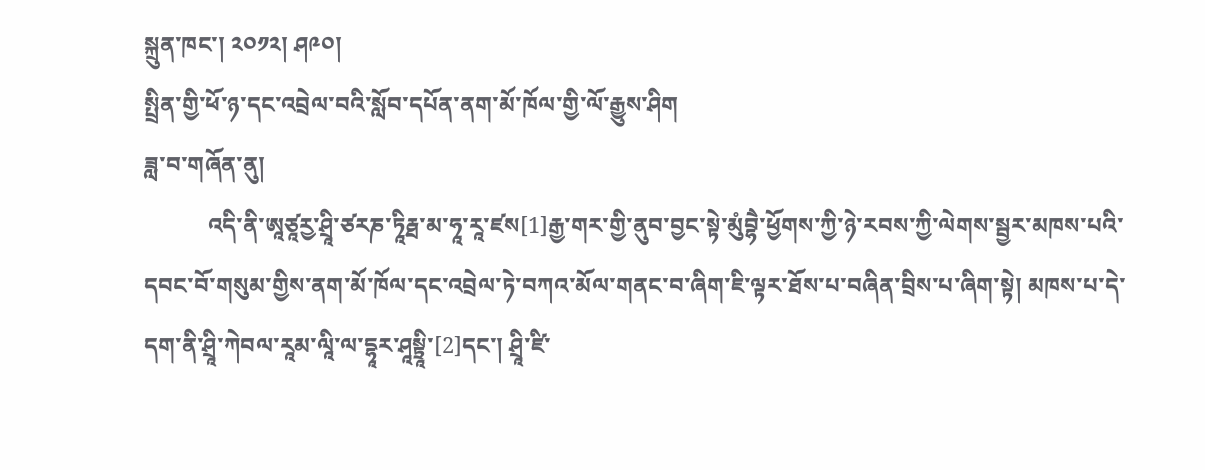སྐྲུན་ཁང་། ༢༠༡༢། ཤ༩༠།
སྤྲིན་གྱི་ཕོ་ཉ་དང་འབྲེལ་བའི་སློབ་དཔོན་ནག་མོ་ཁོལ་གྱི་ལོ་རྒྱུས་ཤིག
ཟླ་བ་གཞོན་ནུ།
           འདི་ནི་ཨཱཙཱརྱ་ཤྲཱི་ཙརཎ་ཏཱིརྠ་མ་ཧཱ་རཱ་ཛས[1]རྒྱ་གར་གྱི་ནུབ་བྱང་སྟེ་མུཾབྷཻ་ཕྱོགས་ཀྱི་ཉེ་རབས་ཀྱི་ལེགས་སྦྱར་མཁས་པའི་དབང་བོ་གསུམ་གྱིས་ནག་མོ་ཁོལ་དང་འབྲེལ་ཏེ་བཀའ་མོལ་གནང་བ་ཞིག་ཇི་ལྟར་ཐོས་པ་བཞིན་བྲིས་པ་ཞིག་སྟེ། མཁས་པ་དེ་དག་ནི་ཤྲཱི་ཀེབལ་རཱམ་ལཱི་ལ་དྷཱར་ཤཱསྟྲཱི་[2]དང་། ཤྲཱི་ཛི་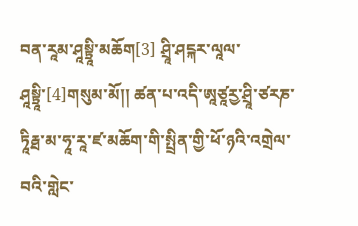བན་རཱམ་ཤཱསྟྲཱི་མཆོག[3] ཤྲཱི་ཤངྐར་ལཱལ་ཤཱསྟྲཱི་[4]གསུམ་མོ།། ཚན་པ་འདི་ཨཱཙཱརྱ་ཤྲཱི་ཙརཎ་ཏཱིརྠ་མ་ཧཱ་རཱ་ཛ་མཆོག་གི་སྤྲིན་གྱི་ཕོ་ཉའི་འགྲེལ་བའི་གླེང་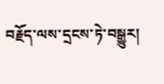བརྗོད་ལས་དྲངས་ཏེ་བསྒྱུར།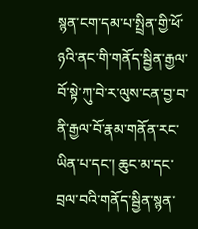སྙན་ངག་དམ་པ་སྤྲིན་གྱི་ཕོ་ཉའི་ནང་གི་གནོད་སྦྱིན་རྒྱལ་བོ་སྟེ་ཀུ་བེ་ར་ལུས་ངན་བྱ་བ་ནི་རྒྱལ་བོ་རྣམ་གནོན་རང་ཡིན་པ་དང་། ཆུང་མ་དང་བྲལ་བའི་གནོད་སྦྱིན་སྙན་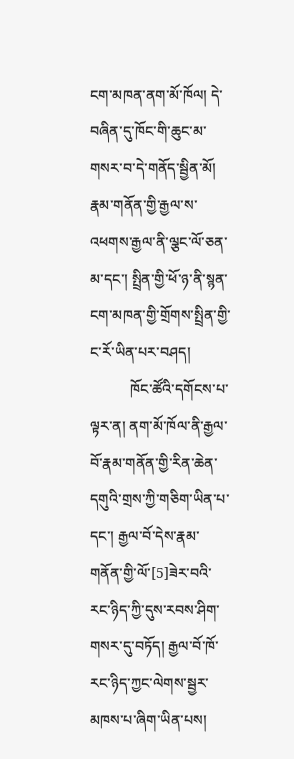ངག་མཁན་ནག་མོ་ཁོལ། དེ་བཞིན་དུ་ཁོང་གི་ཆུང་མ་གསར་བ་དེ་གནོད་སྦྱིན་མོ། རྣམ་གནོན་གྱི་རྒྱལ་ས་འཕགས་རྒྱལ་ནི་ལྕང་ལོ་ཅན་མ་དང་། སྤྲིན་གྱི་ཕོ་ཉ་ནི་སྙན་ངག་མཁན་གྱི་གྲོགས་སྤྲིན་གྱི་ང་རོ་ཡིན་པར་བཤད།
           ཁོང་ཚོའི་དགོངས་པ་ལྟར་ན། ནག་མོ་ཁོལ་ནི་རྒྱལ་བོ་རྣམ་གནོན་གྱི་རིན་ཆེན་དགུའི་གྲས་ཀྱི་གཅིག་ཡིན་པ་དང་། རྒྱལ་བོ་དེས་རྣམ་གནོན་གྱི་ལོ་[5]ཟེར་བའི་རང་ཉིད་ཀྱི་དུས་རབས་ཤིག་གསར་དུ་བཏོད། རྒྱལ་བོ་ཁོ་རང་ཉིད་ཀྱང་ལེགས་སྦྱར་མཁས་པ་ཞིག་ཡིན་པས།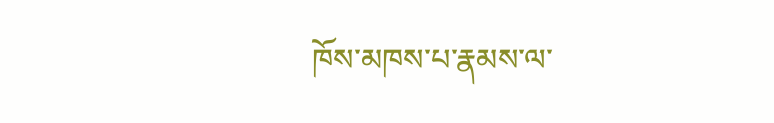ཁོས་མཁས་པ་རྣམས་ལ་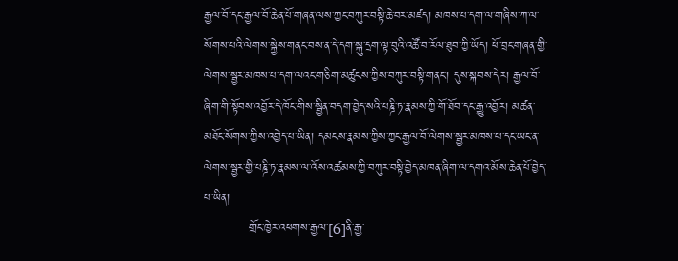རྒྱལ་བོ་དང་རྒྱལ་བོ་ཆེན་པོ་གཞན་ལས་ཀྱང་བཀུར་བསྟི་ཆེ་བར་མཛད། མཁས་པ་དག་ལ་གཞིས་ཀ་ལ་སོགས་པའི་ལེགས་སྐྱེས་གནང་བས་ན་དེ་དག་སྐུ་དྲག་ལྟ་བུའི་འཚོ་བ་རོལ་ཐུབ་ཀྱི་ཡོད། ཕོ་བྲང་གཞན་གྱི་ལེགས་སྦྱར་མཁས་པ་དག་ལའང་གཅིག་མཚུངས་ཀྱིས་བཀུར་བསྟི་གནང་། དུས་སྐབས་དེར། རྒྱལ་བོ་ཞིག་གི་སྟོབས་འབྱོར་དེ་ཁོང་གིས་སྦྱིན་བདག་བྱེད་སའི་པཎྜི་ཏ་རྣམས་ཀྱི་གོ་ཐོབ་དང་རྒྱུ་འབྱོར། མཚན་མཐོང་སོགས་ཀྱིས་འབྱེད་པ་ཡིན། དམངས་རྣམས་ཀྱིས་ཀྱང་རྒྱལ་བོ་ལེགས་སྦྱར་མཁས་པ་དང་ཡང་ན་ལེགས་སྦྱར་གྱི་པཎྜི་ཏ་རྣམས་ལ་འོས་འཚམས་ཀྱི་བཀུར་བསྟི་བྱེད་མཁན་ཞིག་ལ་དགའ་མོས་ཆེན་པོ་བྱེད་པ་ཡིན།
           གྲོང་ཁྱེར་འཕགས་རྒྱལ་[6]ནི་རྒྱ་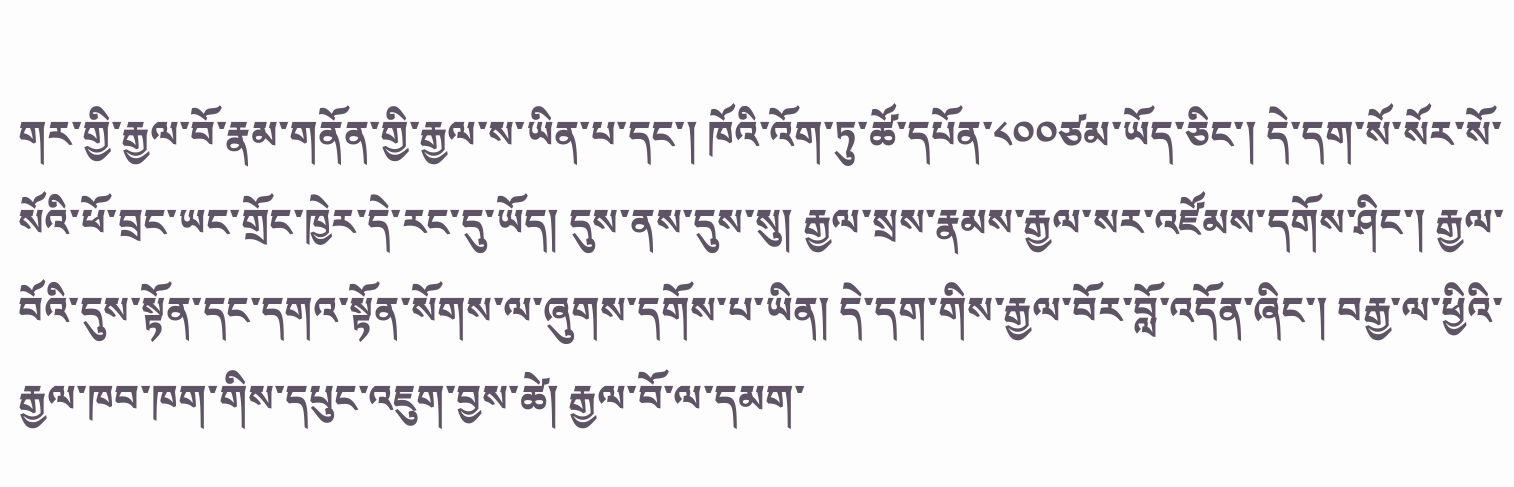གར་གྱི་རྒྱལ་བོ་རྣམ་གནོན་གྱི་རྒྱལ་ས་ཡིན་པ་དང་། ཁོའི་འོག་ཏུ་ཚོ་དཔོན་༨༠༠ཙམ་ཡོད་ཅིང་། དེ་དག་སོ་སོར་སོ་སོའི་ཕོ་བྲང་ཡང་གྲོང་ཁྱེར་དེ་རང་དུ་ཡོད། དུས་ནས་དུས་སུ། རྒྱལ་སྲས་རྣམས་རྒྱལ་སར་འཛོམས་དགོས་ཤིང་། རྒྱལ་བོའི་དུས་སྟོན་དང་དགའ་སྟོན་སོགས་ལ་ཞུགས་དགོས་པ་ཡིན། དེ་དག་གིས་རྒྱལ་བོར་བློ་འདོན་ཞིང་། བརྒྱ་ལ་ཕྱིའི་རྒྱལ་ཁབ་ཁག་གིས་དཔུང་འཇུག་བྱས་ཚེ། རྒྱལ་བོ་ལ་དམག་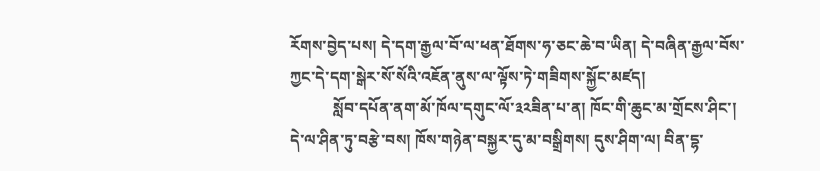རོགས་བྱེད་པས། དེ་དག་རྒྱལ་བོ་ལ་ཕན་ཐོགས་ཧ་ཅང་ཆེ་བ་ཡིན། དེ་བཞིན་རྒྱལ་བོས་ཀྱང་དེ་དག་སྒེར་སོ་སོའི་འཇོན་ནུས་ལ་ལྟོས་ཏེ་གཟིགས་སྐྱོང་མཛད།
           སློབ་དཔོན་ནག་མོ་ཁོལ་དགུང་ལོ་༣༢ཟིན་པ་ན། ཁོང་གི་ཆུང་མ་གྲོངས་ཤིང་། དེ་ལ་ཤིན་ཏུ་བརྩེ་བས། ཁོས་གཉེན་བསྐྱར་དུ་མ་བསྒྲིགས། དུས་ཤིག་ལ། བིན་དྷ་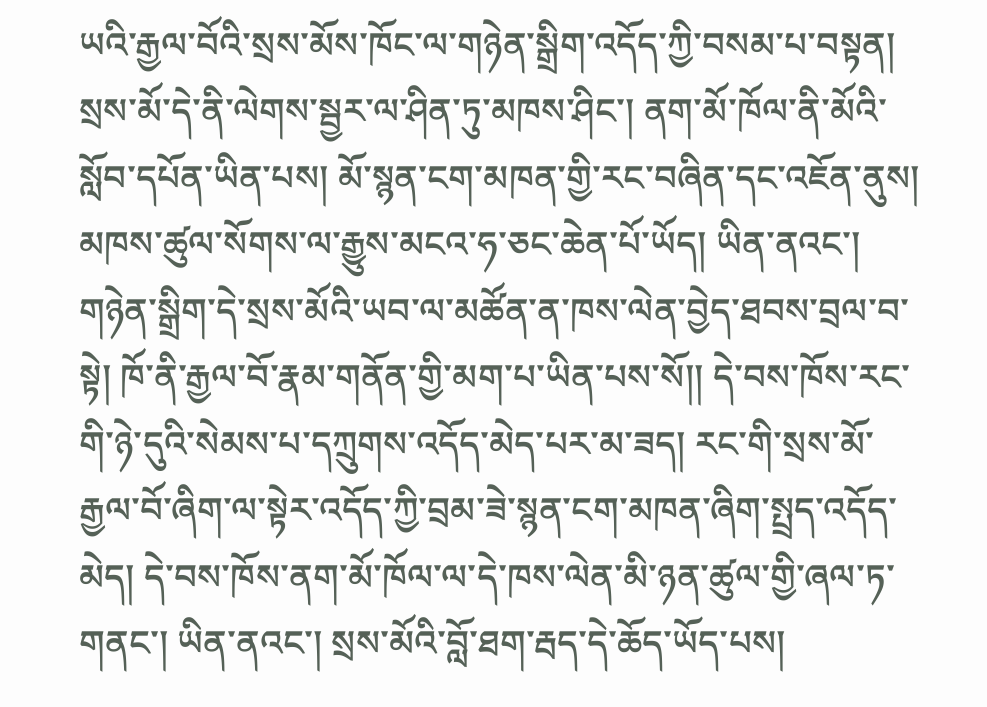ཡའི་རྒྱལ་བོའི་སྲས་མོས་ཁོང་ལ་གཉེན་སྒྲིག་འདོད་ཀྱི་བསམ་པ་བསྟན། སྲས་མོ་དེ་ནི་ལེགས་སྦྱར་ལ་ཤིན་ཏུ་མཁས་ཤིང་། ནག་མོ་ཁོལ་ནི་མོའི་སློབ་དཔོན་ཡིན་པས། མོ་སྙན་ངག་མཁན་གྱི་རང་བཞིན་དང་འཇོན་ནུས། མཁས་ཚུལ་སོགས་ལ་རྒྱུས་མངའ་ཧ་ཅང་ཆེན་པོ་ཡོད། ཡིན་ནའང་། གཉེན་སྒྲིག་དེ་སྲས་མོའི་ཡབ་ལ་མཚོན་ན་ཁས་ལེན་བྱེད་ཐབས་བྲལ་བ་སྟེ། ཁོ་ནི་རྒྱལ་བོ་རྣམ་གནོན་གྱི་མག་པ་ཡིན་པས་སོ།། དེ་བས་ཁོས་རང་གི་ཉེ་དུའི་སེམས་པ་དཀྲུགས་འདོད་མེད་པར་མ་ཟད། རང་གི་སྲས་མོ་རྒྱལ་བོ་ཞིག་ལ་སྟེར་འདོད་ཀྱི་བྲམ་ཟེ་སྙན་ངག་མཁན་ཞིག་སྤྲད་འདོད་མེད། དེ་བས་ཁོས་ནག་མོ་ཁོལ་ལ་དེ་ཁས་ལེན་མི་ཉན་ཚུལ་གྱི་ཞལ་ཏ་གནང་། ཡིན་ནའང་། སྲས་མོའི་བློ་ཐག་རྦད་དེ་ཆོད་ཡོད་པས།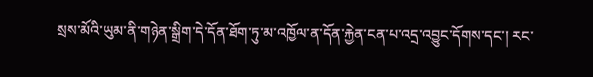སྲས་མོའི་ཡུམ་ནི་གཉེན་སྒྲིག་དེ་དོན་ཐོག་ཏུ་མ་འཁྱོལ་ན་དོན་རྐྱེན་ངན་པ་འདྲ་འབྱུང་དོགས་དང་། རང་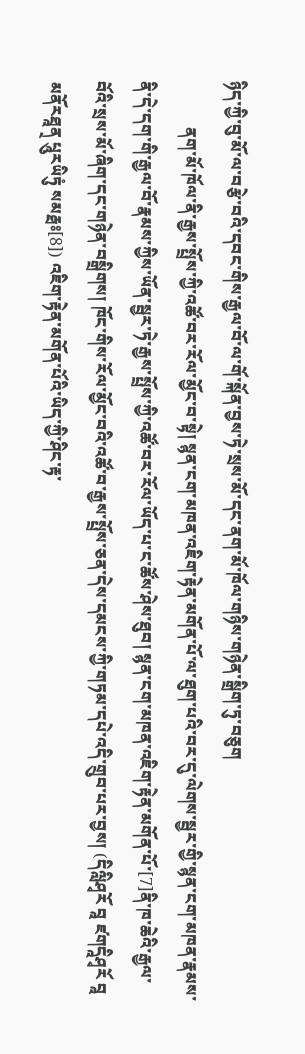ཉིད་ཀྱི་བུ་མོ་ལ་བརྩེ་བའི་དབང་གིས་རྒྱལ་བོ་ལ་གོ་སྐོན་བྱས་ཏེ་སྲས་མོ་དང་ནག་མོ་ཁོལ་གཉིས་གཉེན་སྒྲིག་ཏུ་བཅུག
           ནག་མོ་ཁོལ་ནི་རྒྱས་སྤྲོས་ཀྱི་འཚོ་བར་རོལ་མྱོང་བ་སྟེ། སྙན་ངག་མཁན་འཇིག་རྟེན་མགོན་པོ་ལ་ཐུག་པའི་བར་དུ་ལེགས་སྦྱར་གྱི་སྙན་ངག་མཁན་རྣམས་ནི་དེ་དག་གི་རྒྱལ་བོ་རྣམས་ཀྱིས་ཡོན་སྦྱར་ཏེ་རྒྱས་སྤྲོས་ཀྱི་འཚོ་བར་རོལ་ཡོད་པ་ང་ཚོས་ཤེས་ཐུབ། སྙན་ངག་མཁན་འཇིག་རྟེན་མགོན་པོ་[7]ནི་ཁ་ཆེའི་རྒྱལ་བོའི་སྲས་མོ་ཞིག་དང་གཉེན་བསྒྲིགས། ཁོང་གིས་རོལ་མྱོང་བའི་འཚོ་བ་རྒྱས་སྤྲོས་ཅན་དེས་དམངས་ཀྱི་གཏམ་དཔེ་འདི་གྲུབ་པར་བྱས། (དིལླིཤྭརོ བཱ ཛགདཱིཤྭརོ བཱ མནོརཐཱན྄ པཱུརཡིཏུཾ སམརྠཿ[8]) འཇིག་རྟེན་མགོན་པོའི་ཡིད་ཀྱི་ཤིང་རྟ་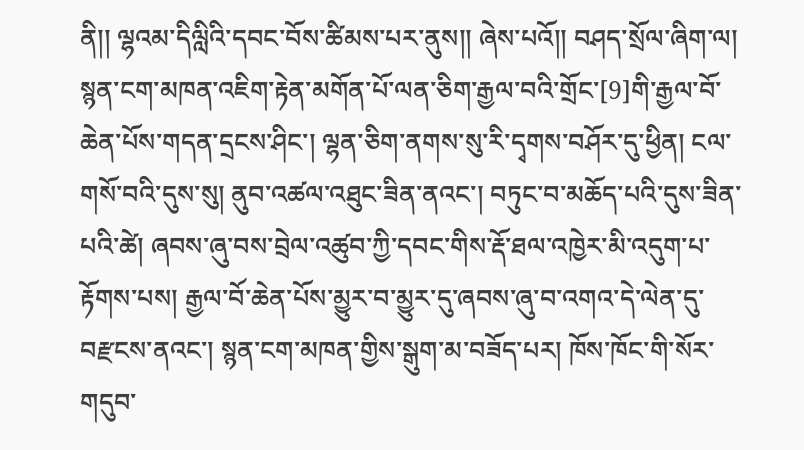ནི།། ལྷའམ་དིལླིའི་དབང་བོས་ཚིམས་པར་ནུས།། ཞེས་པའོ།། བཤད་སྲོལ་ཞིག་ལ། སྙན་ངག་མཁན་འཇིག་རྟེན་མགོན་པོ་ལན་ཅིག་རྒྱལ་བའི་གྲོང་[9]གི་རྒྱལ་བོ་ཆེན་པོས་གདན་དྲངས་ཤིང་། ལྷན་ཅིག་ནགས་སུ་རི་དྭགས་བཤོར་དུ་ཕྱིན། ངལ་གསོ་བའི་དུས་སུ། ནུབ་འཚལ་འཐུང་ཟིན་ནའང་། བཏུང་བ་མཆོད་པའི་དུས་ཟིན་པའི་ཚེ། ཞབས་ཞུ་བས་བྲེལ་འཚུབ་ཀྱི་དབང་གིས་རྡོ་ཐལ་འཁྱེར་མི་འདུག་པ་རྟོགས་པས། རྒྱལ་བོ་ཆེན་པོས་མྱུར་བ་མྱུར་དུ་ཞབས་ཞུ་བ་འགའ་དེ་ལེན་དུ་བརྫངས་ནའང་། སྙན་ངག་མཁན་གྱིས་སྒུག་མ་བཟོད་པར། ཁོས་ཁོང་གི་སོར་གདུབ་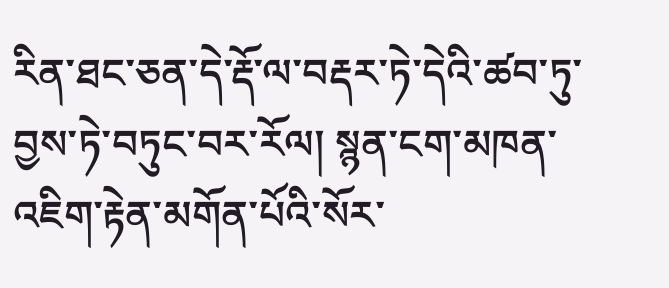རིན་ཐང་ཅན་དེ་རྡོ་ལ་བརྡར་ཏེ་དེའི་ཚབ་ཏུ་བྱས་ཏེ་བཏུང་བར་རོལ། སྙན་ངག་མཁན་འཇིག་རྟེན་མགོན་པོའི་སོར་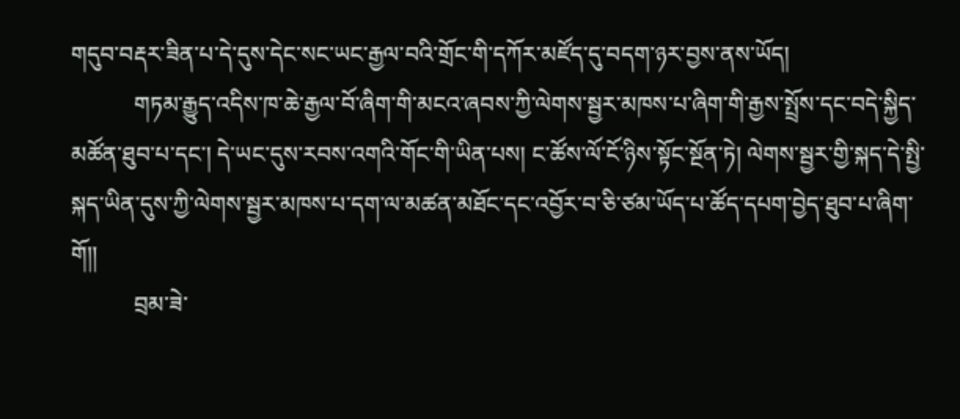གདུབ་བརྡར་ཟིན་པ་དེ་དུས་དེང་སང་ཡང་རྒྱལ་བའི་གྲོང་གི་དཀོར་མཛོད་དུ་བདག་ཉར་བྱས་ནས་ཡོད།
           གཏམ་རྒྱུད་འདིས་ཁ་ཆེ་རྒྱལ་བོ་ཞིག་གི་མངའ་ཞབས་ཀྱི་ལེགས་སྦྱར་མཁས་པ་ཞིག་གི་རྒྱས་སྤྲོས་དང་བདེ་སྐྱིད་མཚོན་ཐུབ་པ་དང་། དེ་ཡང་དུས་རབས་འགའི་གོང་གི་ཡིན་པས། ང་ཚོས་ལོ་ངོ་ཉིས་སྟོང་སྔོན་ཏེ། ལེགས་སྦྱར་གྱི་སྐད་དེ་སྤྱི་སྐད་ཡིན་དུས་ཀྱི་ལེགས་སྦྱར་མཁས་པ་དག་ལ་མཚན་མཐོང་དང་འབྱོར་བ་ཅི་ཙམ་ཡོད་པ་ཚོད་དཔག་བྱེད་ཐུབ་པ་ཞིག་གོ།།
           བྲམ་ཟེ་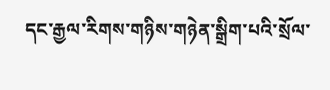དང་རྒྱལ་རིགས་གཉིས་གཉེན་སྒྲིག་པའི་སྲོལ་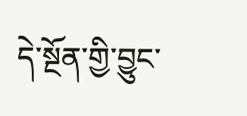དེ་སྔོན་གྱི་བྱུང་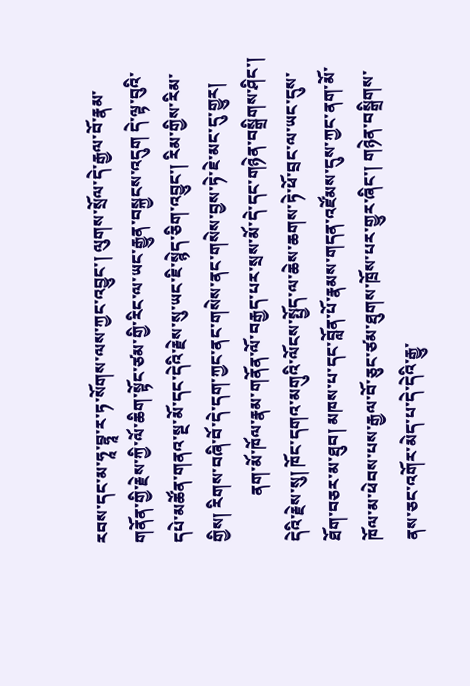རབས་དང་མ་ཧཱ་བྷཱ་ར་ཏ་སོགས་ལས་ཀྱང་འབྱུང་། ལུགས་སྲོལ་དེ་རྒྱལ་བོ་རྣམ་གནོན་གྱི་རྗེས་ཀྱི་ལོ་ཆིག་སྟོང་ཙམ་གྱི་རིང་ལ་ཡང་རྒྱུན་བསྐྱངས་འདུག དེ་ལྟ་བུའི་དཔེ་མཚོན་གནའ་སྔ་མོ་དང་དེའི་རྗེས་སུ་ཡང་ཇི་སྙེད་ཅིག་འབྱུང་། རིམ་གྱིས་རིམ་གྱིས། རིགས་བཞི་བོ་དེ་དག་ཀྱང་ནང་གསེས་ནང་གསེས་བྱས་ཏེ་ཇེ་མང་དུ་གྱུར།
           ནག་མོ་ཁོལ་རྣམ་གནོན་ལོ་བརྒྱད་པར་སྲས་མོ་དེ་དང་གཉེན་བསྒྲིགས་ཤིང་། དེའི་རྗེས་སུ། ཁོང་དགའ་མགུའི་ལོངས་སྤྱོད་ལ་ཆེས་ཆགས་ཏེ་ཕོ་བྲང་ལ་ཡང་དུས་ཐོག་བཅར་མ་ཐུབ། མཁས་པ་དང་བློན་པོ་རྣམས་གདན་འཛོམས་དུས་ཀྱང་ནག་མོ་ཁོལ་མ་ཕེབས་པས་རྒྱལ་བོ་ཅུང་ཙམ་ཐུགས་ཁྲོས་པར་གྱུར་ཞིང་། གཉེན་བསྒྲིགས་ནས་ཅང་འགོར་མེད་པ་དེ་དེའི་རྒྱུ་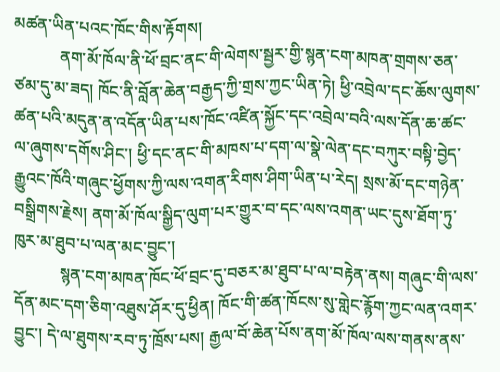མཚན་ཡིན་པའང་ཁོང་གིས་རྟོགས།
           ནག་མོ་ཁོལ་ནི་ཕོ་བྲང་ནང་གི་ལེགས་སྦྱར་གྱི་སྙན་ངག་མཁན་གྲགས་ཅན་ཙམ་དུ་མ་ཟད། ཁོང་ནི་བློན་ཆེན་བརྒྱད་ཀྱི་གྲས་ཀྱང་ཡིན་ཏེ། ཕྱི་འབྲེལ་དང་ཆོས་ལུགས་ཚན་པའི་མདུན་ན་འདོན་ཡིན་པས་ཁོང་འཛིན་སྐྱོང་དང་འབྲེལ་བའི་ལས་དོན་ཆ་ཚང་ལ་ཞུགས་དགོས་ཤིང་། ཕྱི་དང་ནང་གི་མཁས་པ་དག་ལ་སྣེ་ལེན་དང་བཀུར་བསྟི་བྱེད་རྒྱུའང་ཁོའི་གཞུང་ཕྱོགས་ཀྱི་ལས་འགན་རིགས་ཤིག་ཡིན་པ་རེད། སྲས་མོ་དང་གཉེན་བསྒྲིགས་རྗེས། ནག་མོ་ཁོལ་སྒྱིད་ལུག་པར་གྱུར་བ་དང་ལས་འགན་ཡང་དུས་ཐོག་ཏུ་ཁུར་མ་ཐུབ་པ་ལན་མང་བྱུང་།
           སྙན་ངག་མཁན་ཁོང་ཕོ་བྲང་དུ་བཅར་མ་ཐུབ་པ་ལ་བརྟེན་ནས། གཞུང་གི་ལས་དོན་མང་དག་ཅིག་འཐུས་ཤོར་དུ་ཕྱིན། ཁོང་གི་ཚན་ཁོངས་སུ་གླེང་རྙོག་ཀྱང་ལན་འགར་བྱུང་། དེ་ལ་ཐུགས་རབ་ཏུ་ཁྲོས་པས། རྒྱལ་བོ་ཆེན་པོས་ནག་མོ་ཁོལ་ལས་གནས་ནས་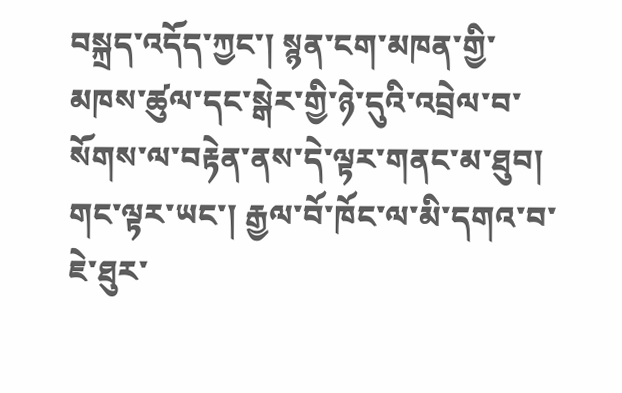བསྐྲད་འདོད་ཀྱང་། སྙན་ངག་མཁན་གྱི་མཁས་ཚུལ་དང་སྒེར་གྱི་ཉེ་དུའི་འབྲེལ་བ་སོགས་ལ་བརྟེན་ནས་དེ་ལྟར་གནང་མ་ཐུབ། གང་ལྟར་ཡང་། རྒྱལ་བོ་ཁོང་ལ་མི་དགའ་བ་ཇེ་ཐུར་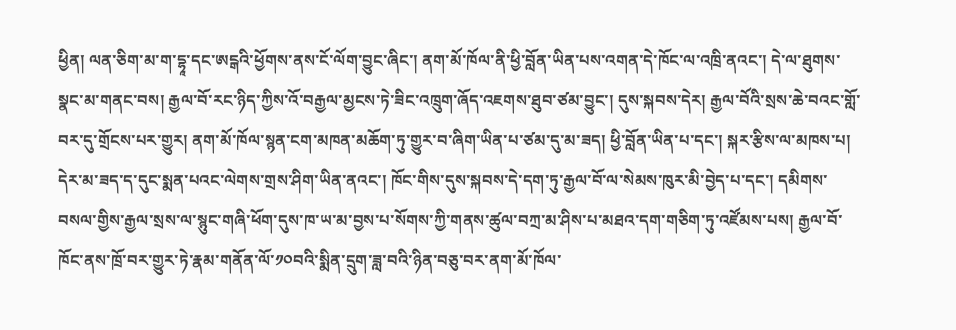ཕྱིན། ལན་ཅིག་མ་ག་དྷཱ་དང་ཨངྒའི་ཕྱོགས་ནས་ངོ་ལོག་བྱུང་ཞིང་། ནག་མོ་ཁོལ་ནི་ཕྱི་བློན་ཡིན་པས་འགན་དེ་ཁོང་ལ་འཁྲི་ནའང་། དེ་ལ་ཐུགས་སྣང་མ་གནང་བས། རྒྱལ་བོ་རང་ཉིད་ཀྱིས་འོ་བརྒྱལ་མྱངས་ཏེ་ཟིང་འཁྲུག་ཞོད་འཇགས་ཐུབ་ཙམ་བྱུང་། དུས་སྐབས་དེར། རྒྱལ་བོའི་སྲས་ཆེ་བའང་གློ་བར་དུ་གྲོངས་པར་གྱུར། ནག་མོ་ཁོལ་སྙན་ངག་མཁན་མཆོག་ཏུ་གྱུར་བ་ཞིག་ཡིན་པ་ཙམ་དུ་མ་ཟད། ཕྱི་བློན་ཡིན་པ་དང་། སྐར་རྩིས་ལ་མཁས་པ། དེར་མ་ཟད་ད་དུང་སྨན་པའང་ལེགས་གྲས་ཤིག་ཡིན་ནའང་། ཁོང་གིས་དུས་སྐབས་དེ་དག་ཏུ་རྒྱལ་བོ་ལ་སེམས་ཁུར་མི་བྱེད་པ་དང་། དམིགས་བསལ་གྱིས་རྒྱལ་སྲས་ལ་སྙུང་གཞི་ཕོག་དུས་ཁ་ཡ་མ་བྱས་པ་སོགས་ཀྱི་གནས་ཚུལ་བཀྲ་མ་ཤིས་པ་མཐའ་དག་གཅིག་ཏུ་འཛོམས་པས། རྒྱལ་བོ་ཁོང་ནས་ཁྲོ་བར་གྱུར་ཏེ་རྣམ་གནོན་ལོ་༡༠བའི་སྨིན་དྲུག་ཟླ་བའི་ཉིན་བཅུ་བར་ནག་མོ་ཁོལ་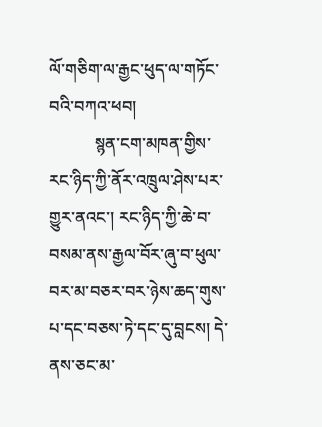ལོ་གཅིག་ལ་རྒྱང་ཕུད་ལ་གཏོང་བའི་བཀའ་ཕབ།
           སྙན་ངག་མཁན་གྱིས་རང་ཉིད་ཀྱི་ནོར་འཁྲུལ་ཤེས་པར་གྱུར་ནའང་། རང་ཉིད་ཀྱི་ཆེ་བ་བསམ་ནས་རྒྱལ་བོར་ཞུ་བ་ཕུལ་བར་མ་བཅར་བར་ཉེས་ཆད་གུས་པ་དང་བཅས་ཏེ་དང་དུ་བླངས། དེ་ནས་ཅང་མ་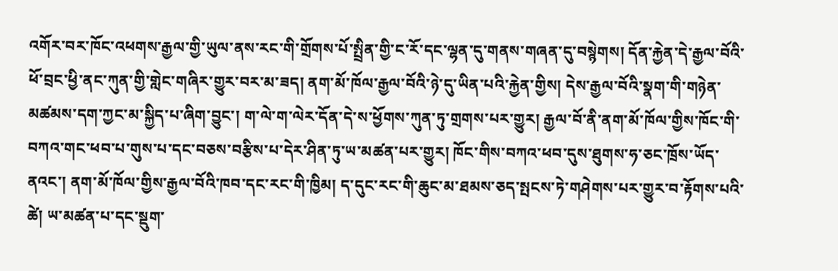འགོར་བར་ཁོང་འཕགས་རྒྱལ་གྱི་ཡུལ་ནས་རང་གི་གྲོགས་པོ་སྤྲིན་གྱི་ང་རོ་དང་ལྷན་དུ་གནས་གཞན་དུ་བསྙེགས། དོན་རྐྱེན་དེ་རྒྱལ་བོའི་ཕོ་བྲང་ཕྱི་ནང་ཀུན་གྱི་གླེང་གཞིར་གྱུར་བར་མ་ཟད། ནག་མོ་ཁོལ་རྒྱལ་བོའི་ཉེ་དུ་ཡིན་པའི་རྐྱེན་གྱིས། དེས་རྒྱལ་བོའི་སྣག་གི་གཉེན་མཚམས་དག་ཀྱང་མ་སྐྱིད་པ་ཞིག་བྱུང་། ག་ལེ་ག་ལེར་དོན་དེ་ས་ཕྱོགས་ཀུན་ཏུ་གྲགས་པར་གྱུར། རྒྱལ་བོ་ནི་ནག་མོ་ཁོལ་གྱིས་ཁོང་གི་བཀའ་གང་ཕབ་པ་གུས་པ་དང་བཅས་བརྩིས་པ་དེར་ཤིན་ཏུ་ཡ་མཚན་པར་གྱུར། ཁོང་གིས་བཀའ་ཕབ་དུས་ཐུགས་ཧ་ཅང་ཁྲོས་ཡོད་ནའང་། ནག་མོ་ཁོལ་གྱིས་རྒྱལ་བོའི་ཁབ་དང་རང་གི་ཁྱིམ། ད་དུང་རང་གི་ཆུང་མ་ཐམས་ཅད་སྤངས་ཏེ་གཤེགས་པར་གྱུར་བ་རྟོགས་པའི་ཚེ། ཡ་མཚན་པ་དང་སྡུག་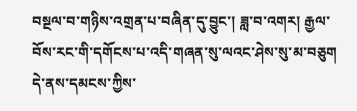བསྔལ་བ་གཉིས་འགྲན་པ་བཞིན་དུ་བྱུང་། ཟླ་བ་འགར། རྒྱལ་བོས་རང་གི་དགོངས་པ་འདི་གཞན་སུ་ལའང་ཤེས་སུ་མ་བཅུག དེ་ནས་དམངས་ཀྱིས་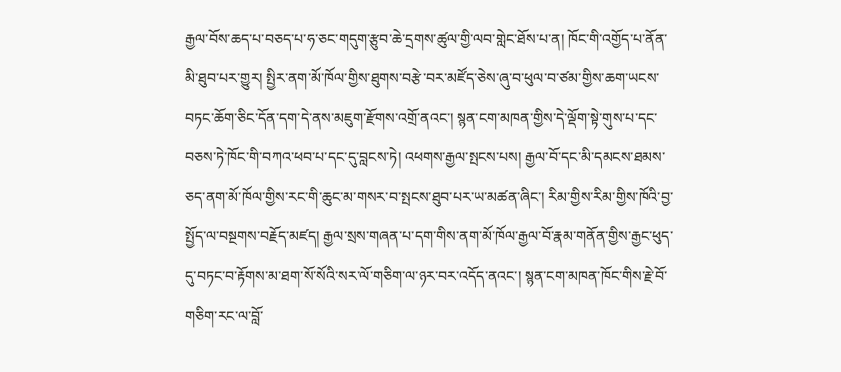རྒྱལ་བོས་ཆད་པ་བཅད་པ་ཧ་ཅང་གདུག་རྩུབ་ཆེ་དྲགས་ཚུལ་གྱི་ལབ་གླེང་ཐོས་པ་ན། ཁོང་གི་འགྱོད་པ་ནོན་མི་ཐུབ་པར་གྱུར། སྤྱིར་ནག་མོ་ཁོལ་གྱིས་ཐུགས་བརྩེ་བར་མཛོད་ཅེས་ཞུ་བ་ཕུལ་བ་ཙམ་གྱིས་ཆག་ཡངས་བཏང་ཆོག་ཅིང་དོན་དག་དེ་ནས་མཇུག་རྫོགས་འགྲོ་ནའང་། སྙན་ངག་མཁན་གྱིས་དེ་ལྡོག་སྟེ་གུས་པ་དང་བཅས་ཏེ་ཁོང་གི་བཀའ་ཕབ་པ་དང་དུ་བླངས་ཏེ། འཕགས་རྒྱལ་སྤངས་པས། རྒྱལ་བོ་དང་མི་དམངས་ཐམས་ཅད་ནག་མོ་ཁོལ་གྱིས་རང་གི་ཆུང་མ་གསར་བ་སྤངས་ཐུབ་པར་ཡ་མཚན་ཞིང་། རིམ་གྱིས་རིམ་གྱིས་ཁོའི་བྱ་སྤྱོད་ལ་བསྔགས་བརྗོད་མཛད། རྒྱལ་སྲས་གཞན་པ་དག་གིས་ནག་མོ་ཁོལ་རྒྱལ་བོ་རྣམ་གནོན་གྱིས་རྒྱང་ཕུད་དུ་བཏང་བ་རྟོགས་མ་ཐག་སོ་སོའི་སར་ལོ་གཅིག་ལ་ཉར་བར་འདོད་ནའང་། སྙན་ངག་མཁན་ཁོང་གིས་རྗེ་བོ་གཅིག་རང་ལ་བློ་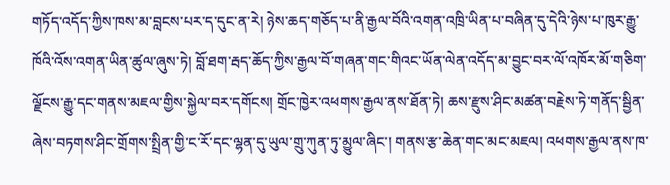གཏོད་འདོད་ཀྱིས་ཁས་མ་བླངས་པར་ད་དུང་ན་རེ། ཉེས་ཆད་གཅོད་པ་ནི་རྒྱལ་བོའི་འགན་འཁྲི་ཡིན་པ་བཞིན་དུ་དེའི་ཉེས་པ་ཁུར་རྒྱུ་ཁོའི་འོས་འགན་ཡིན་ཚུལ་ཞུས་ཏེ། བློ་ཐག་རྦད་ཆོད་ཀྱིས་རྒྱལ་བོ་གཞན་གང་གིའང་ཡོན་ལེན་འདོད་མ་བྱུང་བར་ལོ་འཁོར་མོ་གཅིག་ལྗོངས་རྒྱུ་དང་གནས་མཇལ་གྱིས་སྐྱེལ་བར་དགོངས། གྲོང་ཁྱེར་འཕགས་རྒྱལ་ནས་ཐོན་ཏེ། ཆས་རྫུས་ཤིང་མཚན་བརྗེས་ཏེ་གནོད་སྦྱིན་ཞེས་བཏགས་ཤིང་གྲོགས་སྤྲིན་གྱི་ང་རོ་དང་ལྷན་དུ་ཡུལ་གྲུ་ཀུན་ཏུ་མྱུལ་ཞིང་། གནས་རྩ་ཆེན་གང་མང་མཇལ། འཕགས་རྒྱལ་ནས་ཁ་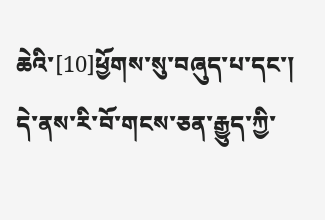ཆེའི་[10]ཕྱོགས་སུ་བཞུད་པ་དང་། དེ་ནས་རི་བོ་གངས་ཅན་རྒྱུད་ཀྱི་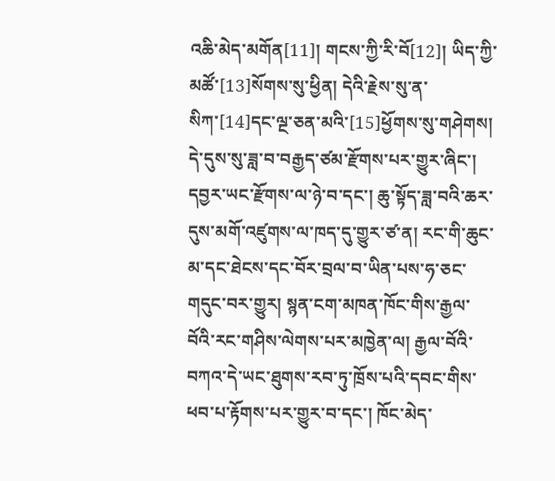འཆི་མེད་མགོན[11]། གངས་ཀྱི་རི་བོ[12]། ཡིད་ཀྱི་མཚོ་[13]སོགས་སུ་ཕྱིན། དེའི་རྗེས་སུ་ན་སིཀ་[14]དང་ལྔ་ཅན་མའི་[15]ཕྱོགས་སུ་གཤེགས། དེ་དུས་སུ་ཟླ་བ་བརྒྱད་ཙམ་རྫོགས་པར་གྱུར་ཞིང་། དབྱར་ཡང་རྫོགས་ལ་ཉེ་བ་དང་། ཆུ་སྟོད་ཟླ་བའི་ཆར་དུས་མགོ་འཛུགས་ལ་ཁད་དུ་གྱུར་ཙ་ན། རང་གི་ཆུང་མ་དང་ཐེངས་དང་བོར་བྲལ་བ་ཡིན་པས་ཧ་ཅང་གདུང་བར་གྱུར། སྙན་ངག་མཁན་ཁོང་གིས་རྒྱལ་བོའི་རང་གཤིས་ལེགས་པར་མཁྱེན་ལ། རྒྱལ་བོའི་བཀའ་དེ་ཡང་ཐུགས་རབ་ཏུ་ཁྲོས་པའི་དབང་གིས་ཕབ་པ་རྟོགས་པར་གྱུར་བ་དང་། ཁོང་མེད་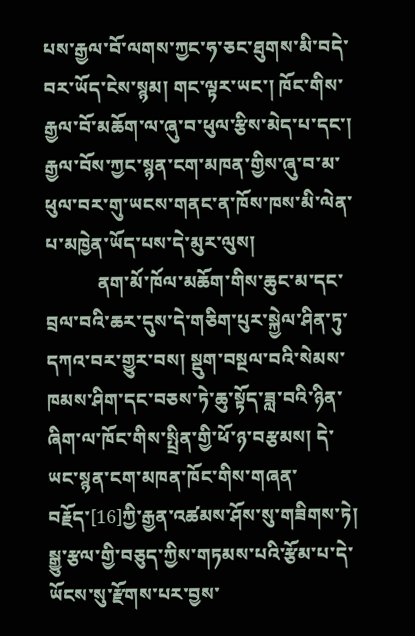པས་རྒྱལ་བོ་ལགས་ཀྱང་ཧ་ཅང་ཐུགས་མི་བདེ་བར་ཡོད་ངེས་སྙམ། གང་ལྟར་ཡང་། ཁོང་གིས་རྒྱལ་བོ་མཆོག་ལ་ཞུ་བ་ཕུལ་རྩིས་མེད་པ་དང་། རྒྱལ་བོས་ཀྱང་སྙན་ངག་མཁན་གྱིས་ཞུ་བ་མ་ཕུལ་བར་གུ་ཡངས་གནང་ན་ཁོས་ཁས་མི་ལེན་པ་མཁྱེན་ཡོད་པས་དེ་མུར་ལུས།
           ནག་མོ་ཁོལ་མཆོག་གིས་ཆུང་མ་དང་བྲལ་བའི་ཆར་དུས་དེ་གཅིག་པུར་སྐྱེལ་ཤིན་ཏུ་དཀའ་བར་གྱུར་བས། སྡུག་བསྔལ་བའི་སེམས་ཁམས་ཤིག་དང་བཅས་ཏེ་ཆུ་སྟོད་ཟླ་བའི་ཉིན་ཞིག་ལ་ཁོང་གིས་སྤྲིན་གྱི་ཕོ་ཉ་བརྩམས། དེ་ཡང་སྙན་ངག་མཁན་ཁོང་གིས་གཞན་བརྗོད་[16]ཀྱི་རྒྱན་འཚམས་ཤོས་སུ་གཟིགས་ཏེ། སྒྱུ་རྩལ་གྱི་བཅུད་ཀྱིས་གཏམས་པའི་རྩོམ་པ་དེ་ཡོངས་སུ་རྫོགས་པར་བྱས་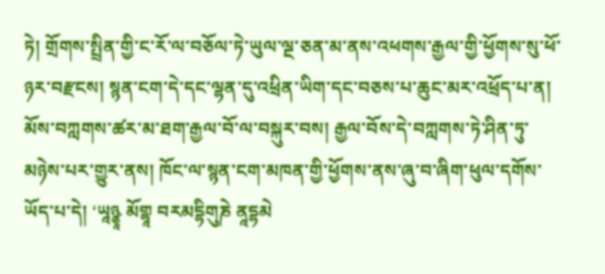ཏེ། གྲོགས་སྤྲིན་གྱི་ང་རོ་ལ་བཅོལ་ཏེ་ཡུལ་ལྔ་ཅན་མ་ནས་འཕགས་རྒྱལ་གྱི་ཕྱོགས་སུ་ཕོ་ཉར་བརྫངས། སྙན་ངག་དེ་དང་ལྷན་དུ་འཕྲིན་ཡིག་དང་བཅས་པ་ཆུང་མར་འཕྲོད་པ་ན། མོས་བཀླགས་ཚར་མ་ཐག་རྒྱལ་བོ་ལ་བསྐུར་བས། རྒྱལ་བོས་དེ་བཀླགས་ཏེ་ཤིན་ཏུ་མཉེས་པར་གྱུར་ནས། ཁོང་ལ་སྙན་ངག་མཁན་གྱི་ཕྱོགས་ནས་ཞུ་བ་ཞིག་ཕུལ་དགོས་ཡོད་པ་དེ། ‘ཡཱཉྩཱ མོགྷཱ བརམདྷིགུཎེ ནཱདྷམེ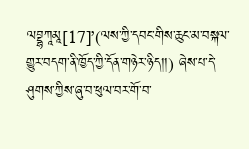ལབྡྷཀཱམཱ[17]’(ལས་ཀྱི་དབང་གིས་ཆུང་མ་བསྐལ་གྱུར་བདག་ནི་ཁྱོད་ཀྱི་དོན་གཉེར་ཉིད།།) ཞེས་པ་དེ་ཤུགས་ཀྱིས་ཞུ་བ་ཕུལ་བར་གོ་བ་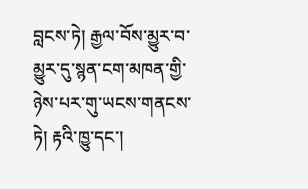བླངས་ཏེ། རྒྱལ་བོས་མྱུར་བ་མྱུར་དུ་སྙན་ངག་མཁན་གྱི་ཉེས་པར་གུ་ཡངས་གནངས་ཏེ། རྟའི་ཁྱུ་དང་།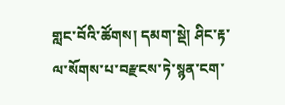གླང་བོའི་ཚོགས། དམག་སྡེ། ཤིང་རྟ་ལ་སོགས་པ་བརྫངས་ཏེ་སྙན་ངག་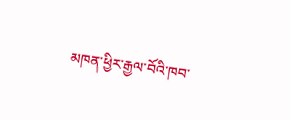མཁན་ཕྱིར་རྒྱལ་བོའི་ཁབ་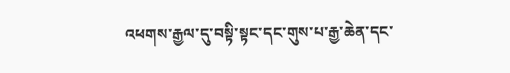འཕགས་རྒྱལ་དུ་བསྟི་སྟང་དང་གུས་པ་རྒྱ་ཆེན་དང་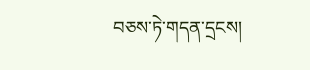བཅས་ཏེ་གདན་དྲངས།